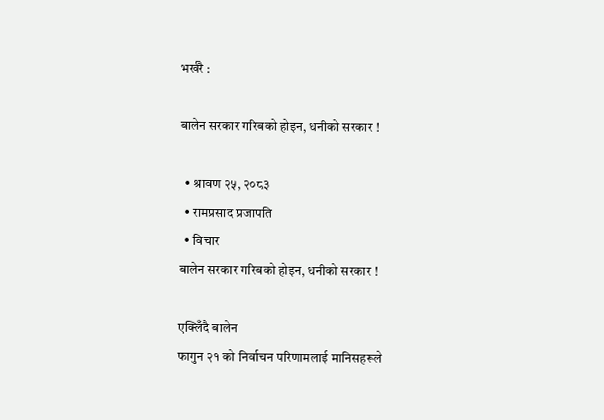भर्खरै :

बालेन सरकार गरिबको होइन, धनीको सरकार !

  • श्रावण २५, २०८३
  • रामप्रसाद प्रजापति
  • विचार
बालेन सरकार गरिबको होइन, धनीको सरकार !

एक्लिँदै बालेन
फागुन २१ को निर्वाचन परिणामलाई मानिसहरूले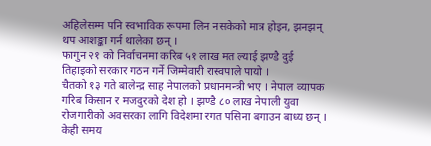अहिलेसम्म पनि स्वभाविक रूपमा लिन नसकेको मात्र होइन, झनझन् थप आशङ्का गर्न थालेका छन् ।
फागुन २१ को निर्वाचनमा करिब ५१ लाख मत ल्याई झण्डै दुई तिहाइको सरकार गठन गर्ने जिम्मेवारी रास्वपाले पायो ।
चैतको १३ गते बालेन्द्र साह नेपालको प्रधानमन्त्री भए । नेपाल व्यापक गरिब किसान र मजदुरको देश हो । झण्डै ८० लाख नेपाली युवा रोजगारीको अवसरका लागि विदेशमा रगत पसिना बगाउन बाध्य छन् ।
केही समय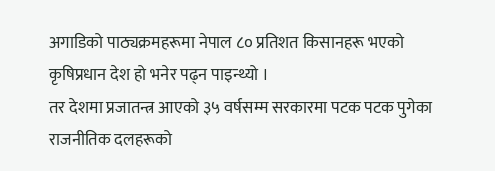अगाडिको पाठ्यक्रमहरूमा नेपाल ८० प्रतिशत किसानहरू भएको कृषिप्रधान देश हो भनेर पढ्न पाइन्थ्यो ।
तर देशमा प्रजातन्त्र आएको ३५ वर्षसम्म सरकारमा पटक पटक पुगेका राजनीतिक दलहरूको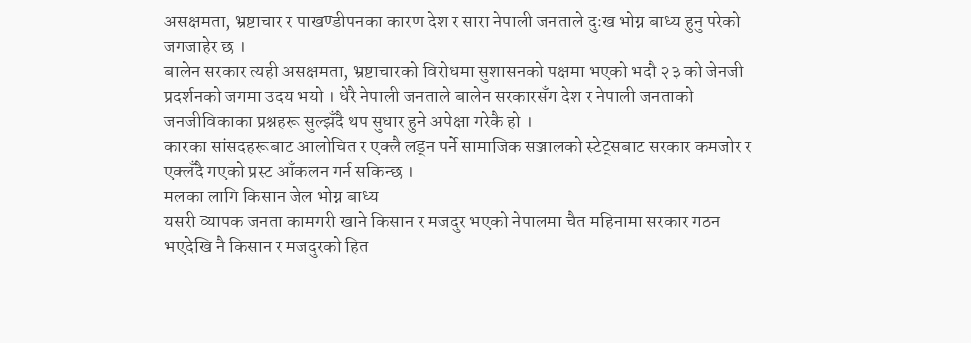असक्षमता, भ्रष्टाचार र पाखण्डीपनका कारण देश र सारा नेपाली जनताले दुःख भोग्न बाध्य हुनु परेको जगजाहेर छ ।
बालेन सरकार त्यही असक्षमता, भ्रष्टाचारको विरोधमा सुशासनको पक्षमा भएको भदौ २३ को जेनजी प्रदर्शनको जगमा उदय भयो । धेरै नेपाली जनताले बालेन सरकारसँग देश र नेपाली जनताको जनजीविकाका प्रश्नहरू सुल्झँदै थप सुधार हुने अपेक्षा गरेकै हो ।
कारका सांसदहरूबाट आलोचित र एक्लै लड्न पर्ने सामाजिक सञ्जालको स्टेट्सबाट सरकार कमजोर र एक्लँदै गएको प्रस्ट आँकलन गर्न सकिन्छ ।
मलका लागि किसान जेल भोग्न बाध्य
यसरी व्यापक जनता कामगरी खाने किसान र मजदुर भएको नेपालमा चैत महिनामा सरकार गठन भएदेखि नै किसान र मजदुरको हित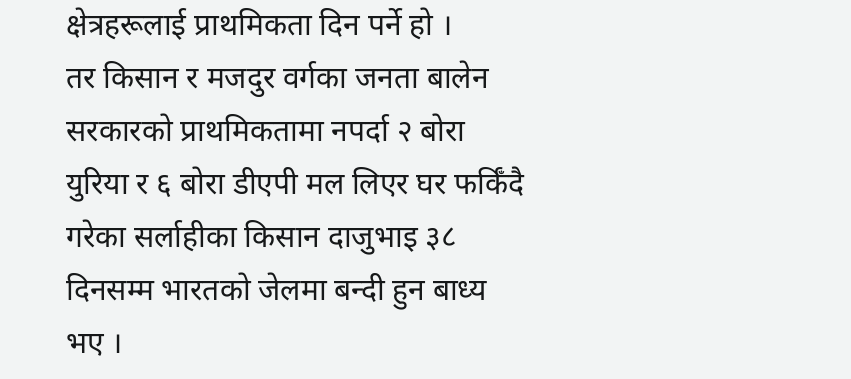क्षेत्रहरूलाई प्राथमिकता दिन पर्ने हो ।
तर किसान र मजदुर वर्गका जनता बालेन सरकारको प्राथमिकतामा नपर्दा २ बोरा युरिया र ६ बोरा डीएपी मल लिएर घर फर्किँदै गरेका सर्लाहीका किसान दाजुभाइ ३८ दिनसम्म भारतको जेलमा बन्दी हुन बाध्य भए ।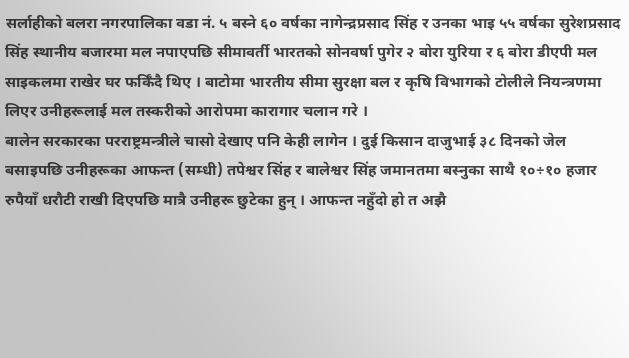सर्लाहीको बलरा नगरपालिका वडा नं. ५ बस्ने ६० वर्षका नागेन्द्रप्रसाद सिंह र उनका भाइ ५५ वर्षका सुरेशप्रसाद सिंह स्थानीय बजारमा मल नपाएपछि सीमावर्ती भारतको सोनवर्षा पुगेर २ बोरा युरिया र ६ बोरा डीएपी मल साइकलमा राखेर घर फर्किँदै थिए । बाटोमा भारतीय सीमा सुरक्षा बल र कृषि विभागको टोलीले नियन्त्रणमा लिएर उनीहरूलाई मल तस्करीको आरोपमा कारागार चलान गरे ।
बालेन सरकारका परराष्ट्रमन्त्रीले चासो देखाए पनि केही लागेन । दुई किसान दाजुभाई ३८ दिनको जेल बसाइपछि उनीहरूका आफन्त (सम्धी) तपेश्वर सिंह र बालेश्वर सिंह जमानतमा बस्नुका साथै १०÷१० हजार रुपैयाँ धरौटी राखी दिएपछि मात्रै उनीहरू छुटेका हुन् । आफन्त नहुँदो हो त अझै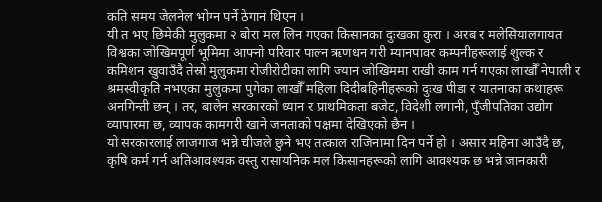कति समय जेलनेल भोग्न पर्ने ठेगान थिएन ।
यी त भए छिमेकी मुलुकमा २ बोरा मल लिन गएका किसानका दुःखका कुरा । अरब र मलेसियालगायत विश्वका जोखिमपूर्ण भूमिमा आफ्नो परिवार पाल्न ऋणधन गरी म्यानपावर कम्पनीहरूलाई शुल्क र कमिशन खुवाउँदै तेस्रो मुलुकमा रोजीरोटीका लागि ज्यान जोखिममा राखी काम गर्न गएका लाखौँ नेपाली र श्रमस्वीकृति नभएका मुलुकमा पुगेका लाखौँ महिला दिदीबहिनीहरूको दुःख पीडा र यातनाका कथाहरू अनगिन्ती छन् । तर, बालेन सरकारको ध्यान र प्राथमिकता बजेट, विदेशी लगानी, पुँजीपतिका उद्योग व्यापारमा छ, व्यापक कामगरी खाने जनताको पक्षमा देखिएको छैन ।
यो सरकारलाई लाजगाज भन्ने चीजले छुने भए तत्काल राजिनामा दिन पर्ने हो । असार महिना आउँदै छ, कृषि कर्म गर्न अतिआवश्यक वस्तु रासायनिक मल किसानहरूको लागि आवश्यक छ भन्ने जानकारी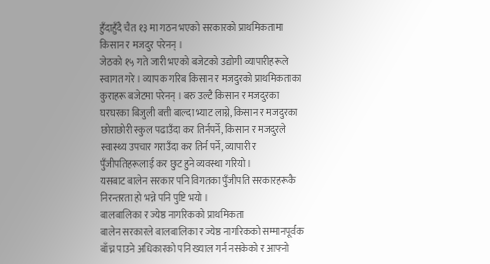हुँदाहुँदै चैत १३ मा गठन भएको सरकारको प्राथमिकतामा किसान र मजदुर परेनन् ।
जेठको १५ गते जारी भएको बजेटको उद्योगी व्यापारीहरूले स्वागत गरे । व्यापक गरिब किसान र मजदुरको प्राथमिकताका कुराहरू बजेटमा परेनन् । बरु उल्टै किसान र मजदुरका घरघरका बिजुली बत्ती बाल्दा भ्याट लाग्ने, किसान र मजदुरका छोराछोरी स्कुल पढाउँदा कर तिर्नपर्ने, किसान र मजदुरले स्वास्थ्य उपचार गराउँदा कर तिर्न पर्ने, व्यापारी र पुँजीपतिहरूलाई कर छुट हुने व्यवस्था गरियो ।
यसबाट बालेन सरकार पनि विगतका पुँजीपति सरकारहरूकै निरन्तरता हो भन्ने पनि पुष्टि भयो ।
बालबालिका र ज्येष्ठ नागरिकको प्राथमिकता
बालेन सरकारले बालबालिका र ज्येष्ठ नागरिकको सम्मानपूर्वक बाँच्न पाउने अधिकारको पनि ख्याल गर्न नसकेको र आफ्नो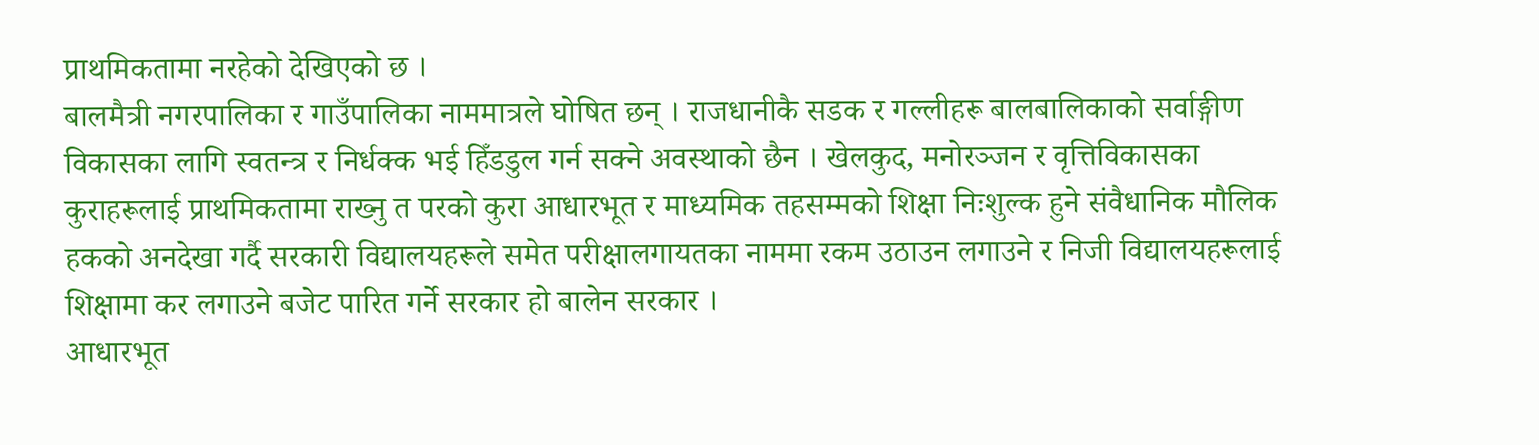प्राथमिकतामा नरहेको देखिएको छ ।
बालमैत्री नगरपालिका र गाउँपालिका नाममात्रले घोषित छन् । राजधानीकै सडक र गल्लीहरू बालबालिकाको सर्वाङ्गीण विकासका लागि स्वतन्त्र र निर्धक्क भई हिँडडुल गर्न सक्ने अवस्थाको छैन । खेलकुद, मनोरञ्जन र वृत्तिविकासका कुराहरूलाई प्राथमिकतामा राख्नु त परको कुरा आधारभूत र माध्यमिक तहसम्मको शिक्षा निःशुल्क हुने संवैधानिक मौलिक हकको अनदेखा गर्दै सरकारी विद्यालयहरूले समेत परीक्षालगायतका नाममा रकम उठाउन लगाउने र निजी विद्यालयहरूलाई शिक्षामा कर लगाउने बजेट पारित गर्ने सरकार हो बालेन सरकार ।
आधारभूत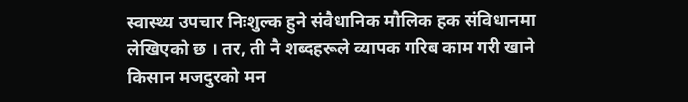स्वास्थ्य उपचार निःशुल्क हुने संवैधानिक मौलिक हक संविधानमा लेखिएको छ । तर, ती नै शब्दहरूले व्यापक गरिब काम गरी खाने किसान मजदुरको मन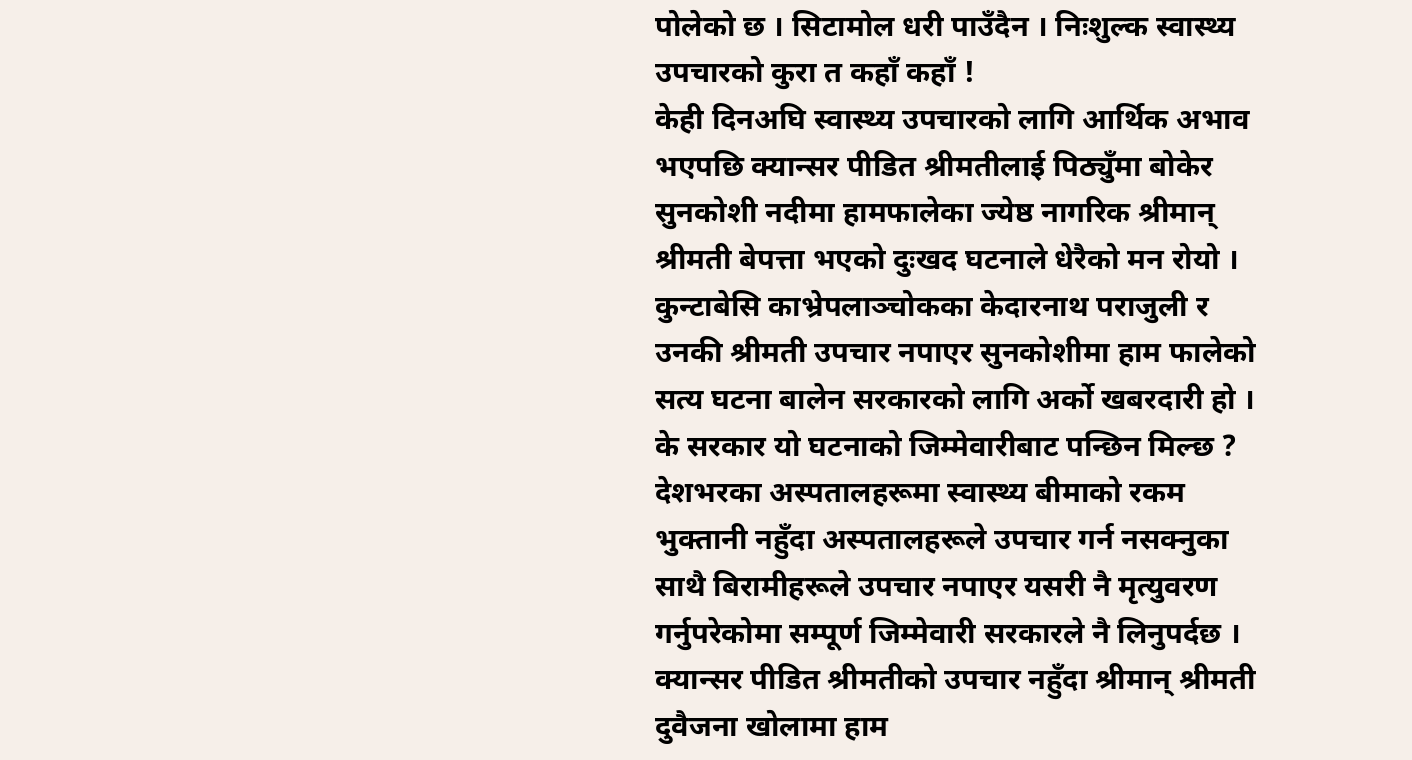पोलेको छ । सिटामोल धरी पाउँदैन । निःशुल्क स्वास्थ्य उपचारको कुरा त कहाँ कहाँ !
केही दिनअघि स्वास्थ्य उपचारको लागि आर्थिक अभाव भएपछि क्यान्सर पीडित श्रीमतीलाई पिठ्युँमा बोकेर सुनकोशी नदीमा हामफालेका ज्येष्ठ नागरिक श्रीमान् श्रीमती बेपत्ता भएको दुःखद घटनाले धेरैको मन रोयो ।
कुन्टाबेसि काभ्रेपलाञ्चोकका केदारनाथ पराजुली र उनकी श्रीमती उपचार नपाएर सुनकोशीमा हाम फालेको सत्य घटना बालेन सरकारको लागि अर्को खबरदारी हो । के सरकार यो घटनाको जिम्मेवारीबाट पन्छिन मिल्छ ? देशभरका अस्पतालहरूमा स्वास्थ्य बीमाको रकम भुक्तानी नहुँदा अस्पतालहरूले उपचार गर्न नसक्नुका साथै बिरामीहरूले उपचार नपाएर यसरी नै मृत्युवरण गर्नुपरेकोमा सम्पूर्ण जिम्मेवारी सरकारले नै लिनुपर्दछ ।
क्यान्सर पीडित श्रीमतीको उपचार नहुँदा श्रीमान् श्रीमती दुवैजना खोलामा हाम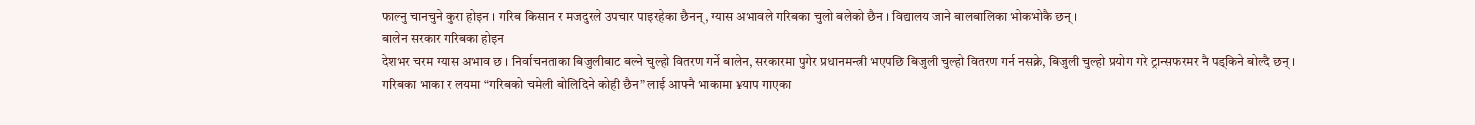फाल्नु चानचुने कुरा होइन । गरिब किसान र मजदुरले उपचार पाइरहेका छैनन्, ग्यास अभावले गरिबका चुलो बलेको छैन । विद्यालय जाने बालबालिका भोकभोकै छन् ।
बालेन सरकार गरिबका होइन
देशभर चरम ग्यास अभाव छ । निर्वाचनताका बिजुलीबाट बल्ने चुल्हो वितरण गर्ने बालेन, सरकारमा पुगेर प्रधानमन्त्री भएपछि बिजुली चुल्हो वितरण गर्न नसक्ने, बिजुली चुल्हो प्रयोग गरे ट्रान्सफरमर नै पड्किने बोल्दै छन् ।
गरिबका भाका र लयमा “गरिबको चमेली बोलिदिने कोही छैन” लाई आफ्नै भाकामा ¥याप गाएका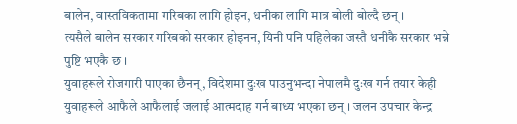बालेन, वास्तविकतामा गरिबका लागि होइन, धनीका लागि मात्र बोली बोल्दै छन् ।
त्यसैले बालेन सरकार गरिबको सरकार होइनन, यिनी पनि पहिलेका जस्तै धनीकै सरकार भन्ने पुष्टि भएकै छ ।
युवाहरूले रोजगारी पाएका छैनन्, विदेशमा दुःख पाउनुभन्दा नेपालमै दुःख गर्न तयार केही युवाहरूले आफैले आफैलाई जलाई आत्मदाह गर्न बाध्य भएका छन् । जलन उपचार केन्द्र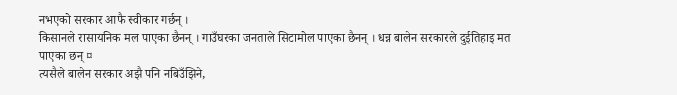नभएको सरकार आफै स्वीकार गर्छन् ।
किसानले रासायनिक मल पाएका छैनन् । गाउँघरका जनताले सिटामोल पाएका छैनन् । धन्न बालेन सरकारले दुईतिहाइ मत पाएका छन् ¤
त्यसैले बालेन सरकार अझै पनि नबिउँझिने,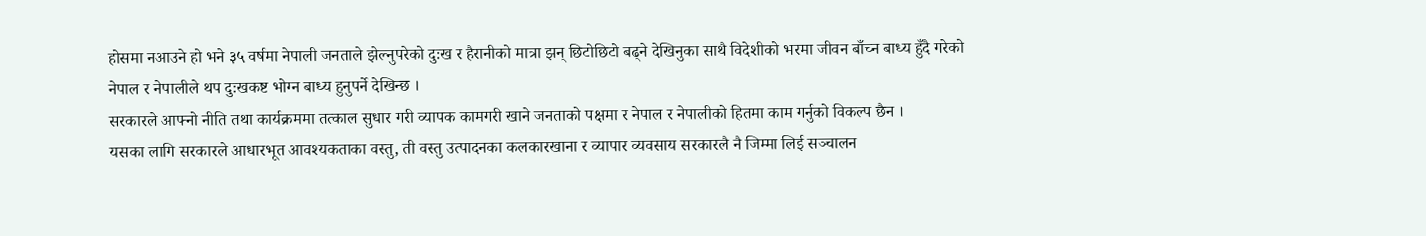होसमा नआउने हो भने ३५ वर्षमा नेपाली जनताले झेल्नुपरेको दुःख र हैरानीको मात्रा झन् छिटोछिटो बढ्ने देखिनुका साथै विदेशीको भरमा जीवन बाँच्न बाध्य हुँदै गरेको नेपाल र नेपालीले थप दुःखकष्ट भोग्न बाध्य हुनुपर्ने देखिन्छ ।
सरकारले आफ्नो नीति तथा कार्यक्रममा तत्काल सुधार गरी व्यापक कामगरी खाने जनताको पक्षमा र नेपाल र नेपालीको हितमा काम गर्नुको विकल्प छैन ।
यसका लागि सरकारले आधारभूत आवश्यकताका वस्तु, ती वस्तु उत्पादनका कलकारखाना र व्यापार व्यवसाय सरकारलै नै जिम्मा लिई सञ्चालन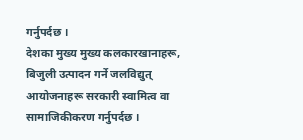गर्नुपर्दछ ।
देशका मुख्य मुख्य कलकारखानाहरू, बिजुली उत्पादन गर्ने जलविद्युत् आयोजनाहरू सरकारी स्वामित्व वा सामाजिकीकरण गर्नुपर्दछ ।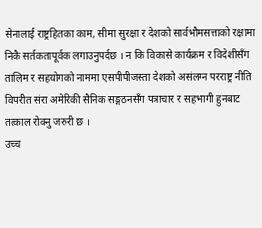सेनालाई राष्ट्रहितका काम, सीमा सुरक्षा र देशको सार्वभौमसत्ताको रक्षामा निकै सर्तकतापूर्वक लगाउनुपर्दछ । न कि विकासे कार्यक्रम र विदेशीसँग तालिम र सहयोगको नाममा एसपीपीजस्ता देशको असंलग्न परराष्ट्र नीति विपरीत संरा अमेरिकी सैनिक सङ्गठनसँग पत्राचार र सहभागी हुनबाट तत्काल रोक्नु जरुरी छ ।
उच्च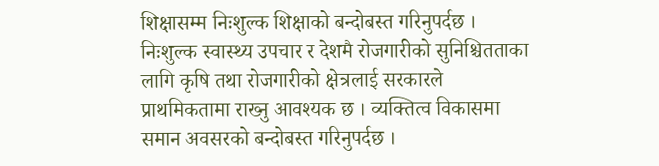शिक्षासम्म निःशुल्क शिक्षाको बन्दोबस्त गरिनुपर्दछ । निःशुल्क स्वास्थ्य उपचार र देशमै रोजगारीको सुनिश्चितताका लागि कृषि तथा रोजगारीको क्षेत्रलाई सरकारले प्राथमिकतामा राख्नु आवश्यक छ । व्यक्तित्व विकासमा समान अवसरको बन्दोबस्त गरिनुपर्दछ ।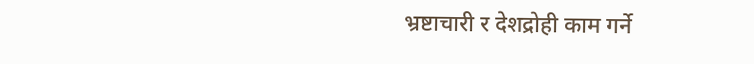भ्रष्टाचारी र देशद्रोही काम गर्ने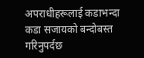अपराधीहरूलाई कडाभन्दा कडा सजायको बन्दोबस्त गरिनुपर्दछ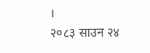।
२०८३ साउन २४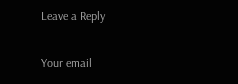Leave a Reply

Your email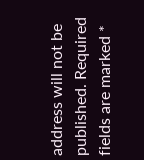address will not be published. Required fields are marked *